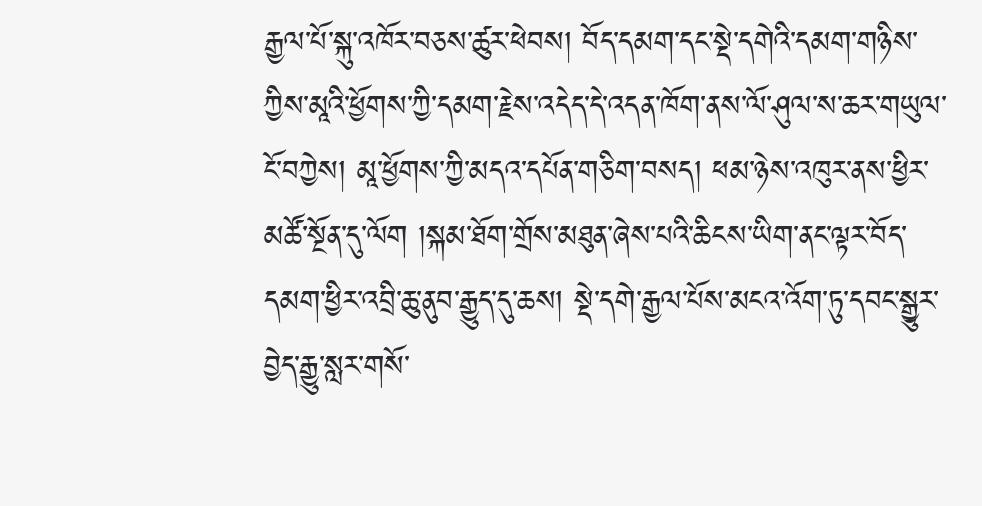རྒྱལ་པོ་སྐུ་འཁོར་བཅས་ཚུར་ཕེབས། བོད་དམག་དང་སྡེ་དགེའི་དམག་གཉིས་ཀྱིས་མཱའི་ཕྱོགས་ཀྱི་དམག་རྗེས་འདེད་དེ་འདན་ཁོག་ནས་ལོ་ཤུལ་ས་ཆར་གཡུལ་ངོ་བཀྱེས། མཱ་ཕྱོགས་ཀྱི་མདའ་དཔོན་གཅིག་བསད། ཕམ་ཉེས་འཁུར་ནས་ཕྱིར་མཚོ་སྔོན་དུ་ལོག །སྐམ་ཐོག་གྲོས་མཐུན་ཞེས་པའི་ཆིངས་ཡིག་ནང་ལྟར་བོད་དམག་ཕྱིར་འབྲི་ཆུ་ནུབ་རྒྱུད་དུ་ཆས། སྡེ་དགེ་རྒྱལ་པོས་མངའ་འོག་ཏུ་དབང་སྒྱུར་བྱེད་རྒྱུ་སླར་གསོ་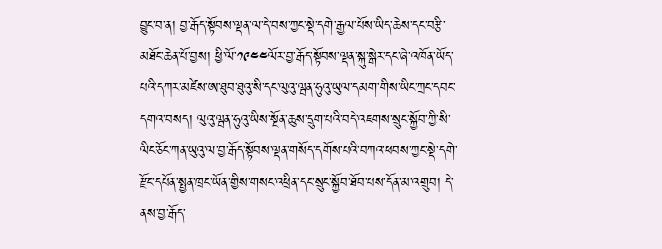བྱུང་བ་ན། བྱ་རྒོད་སྟོབས་ལྡན་ལ་དེ་བས་ཀྱང་སྡེ་དགེ་རྒྱལ་པོས་ཡིད་ཆེས་དང་བརྩི་མཐོང་ཆེན་པོ་བྱས། ཕྱི་ལོ་༡༩༤༤ལོར་བྱ་རྒོད་སྟོབས་ལྡན་སྐུ་སྒེར་དང་ཞེ་འཁོན་ཡོད་པའི་དཀར་མཛེས་ཨ་ཐུབ་ཐུའུ་སི་དང་ལུའུ་ལྦན་ཧུའུ་ཡུལ་དམག་གིས་ཡིང་ཀྲང་དབང་དགའ་བསད། ལུའུ་ལྦན་ཧུའུ་ཡིས་སྔོན་ཆུས་དྲུག་པའི་བདེ་འཇགས་སྲུང་སྐྱོབ་ཀྱི་སི་ལིང་ཅོང་ཀན་ཡུའུ་ལ་བྱ་རྒོད་སྟོབས་ལྡན་གསོད་དགོས་པའི་བཀའ་ཕབས་ཀྱང་སྡེ་དགེ་རྫོང་དཔོན་སྤྱན་ཁྲང་ཡོན་གྱིས་གསང་འཕྲིན་དང་སྲུང་སྐྱོབ་ཐོབ་པས་དོན་མ་འགྲུབ། དེ་ནས་བྱ་རྒོད་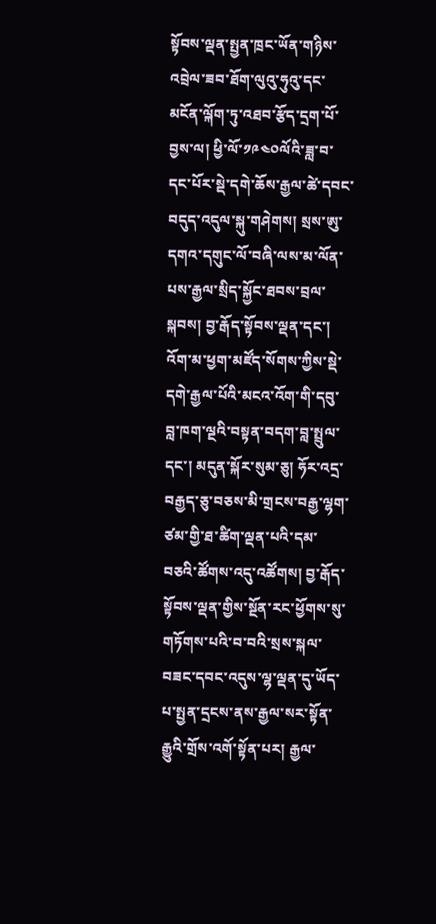སྟོབས་ལྡན་སྤྱན་ཁྲང་ཡོན་གཉིས་འབྲེལ་ཟབ་ཐོག་ལུའུ་ཧུའུ་དང་མངོན་ལྐོག་ཏུ་འཐབ་རྩོད་དྲག་པོ་བྱས་ལ། ཕྱི་ལོ་༡༩༤༠ལོའི་ཟླ་བ་དང་པོར་སྡེ་དགེ་ཆོས་རྒྱལ་ཚེ་དབང་བདུད་འདུལ་སྐུ་གཤེགས། སྲས་ཨུ་དགའ་དགུང་ལོ་བཞི་ལས་མ་ལོན་པས་རྒྱལ་སྲིད་སྐྱོང་ཐབས་བྲལ་སྐབས། བྱ་རྒོད་སྟོབས་ལྡན་དང་། འོག་མ་ཕྱག་མཛོད་སོགས་ཀྱིས་སྡེ་དགེ་རྒྱལ་པོའི་མངའ་འོག་གི་དབུ་བླ་ཁག་ལྔའི་བསྟན་བདག་བླ་སྤྲུལ་དང་། མདུན་སྐོར་སུམ་ཅུ། ཧོར་འདྲ་བརྒྱད་ཅུ་བཅས་མི་གྲངས་བརྒྱ་ལྷག་ཙམ་གྱི་ཐ་ཚིག་ལྡན་པའི་དམ་བཅའི་ཚོགས་འདུ་འཚོགས། བྱ་རྒོད་སྟོབས་ལྡན་གྱིས་སྔོན་རང་ཕྱོགས་སུ་གཏོགས་པའི་བ་བའི་སྲས་སྐལ་བཟང་དབང་འདུས་ལྷ་ལྡན་དུ་ཡོད་པ་སྤྱན་དྲངས་ནས་རྒྱལ་སར་སྟོན་རྒྱུའི་གྲོས་འགོ་སྟོན་པར། རྒྱལ་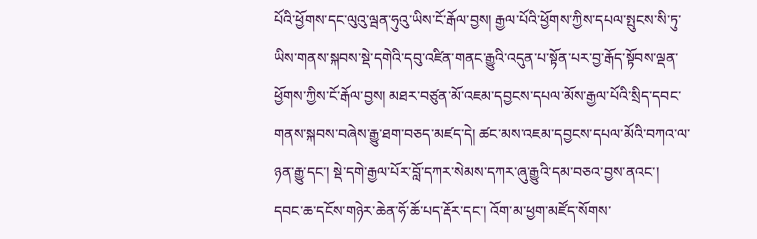པོའི་ཕྱོགས་དང་ལུའུ་ལྦན་ཧུའུ་ཡིས་ངོ་རྒོལ་བྱས། རྒྱལ་པོའི་ཕྱོགས་ཀྱིས་དཔལ་སྤུངས་སི་ཏུ་ཡིས་གནས་སྐབས་སྡེ་དགེའི་དབུ་འཛིན་གནང་རྒྱུའི་འདུན་པ་སྟོན་པར་བྱ་རྒོད་སྟོབས་ལྡན་ཕྱོགས་ཀྱིས་ངོ་རྒོལ་བྱས། མཐར་བཙུན་མོ་འཇམ་དབྱངས་དཔལ་མོས་རྒྱལ་པོའི་སྲིད་དབང་གནས་སྐབས་བཞེས་རྒྱུ་ཐག་བཅད་མཛད་དེ། ཚང་མས་འཇམ་དབྱངས་དཔལ་མོའི་བཀའ་ལ་ཉན་རྒྱུ་དང་། སྡེ་དགེ་རྒྱལ་པོར་བློ་དཀར་སེམས་དཀར་ཞུ་རྒྱུའི་དམ་བཅའ་བྱས་ནའང་། དབང་ཆ་དངོས་གཉེར་ཆེན་ཧོ་ཆོ་པད་རྡོར་དང་། འོག་མ་ཕྱག་མཛོད་སོགས་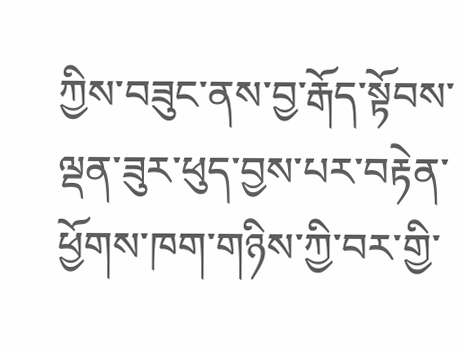ཀྱིས་བཟུང་ནས་བྱ་རྒོད་སྟོབས་ལྡན་ཟུར་ཕུད་བྱས་པར་བརྟེན་ཕྱོགས་ཁག་གཉིས་ཀྱི་བར་གྱི་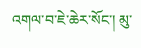འགལ་བ་ཇེ་ཆེར་སོང་། མུ་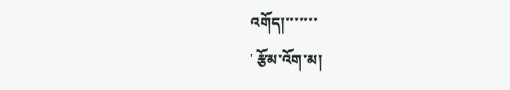འགོད།་་་་་་་
' རྩོམ་འོག་མ།